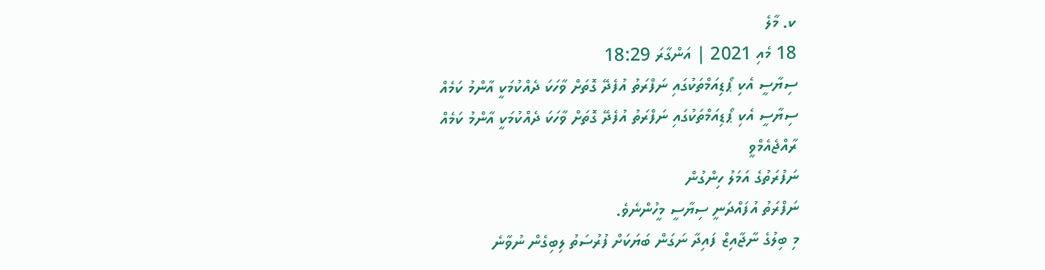ކ. މާލެ
18 މެއި 2021 | އަންގާރަ 18:29
ސިޔާސީ އެކި ޕޯޑިއަމްތަކުގައި ނަފްރަތު އުފެދޭ ގޮތަށް ވާހަކަ ދެއްކުމަކީ އާންމު ކަމެއް
ސިޔާސީ އެކި ޕޯޑިއަމްތަކުގައި ނަފްރަތު އުފެދޭ ގޮތަށް ވާހަކަ ދެއްކުމަކީ އާންމު ކަމެއް
ރާއްޖެއެމްވީ
ނަފުރަތުގެ އަމަލު ހިންގުން
ނަފްރަތު އުފައްދަނީ ސިޔާސީ މީހުންނެވެ.
މި ބިލުގެ ނާޖާއިޒް ފައިދާ ނަގަން ބަޔަކަށް ފުރުސަތު ލިބިގެން ނުވާނެ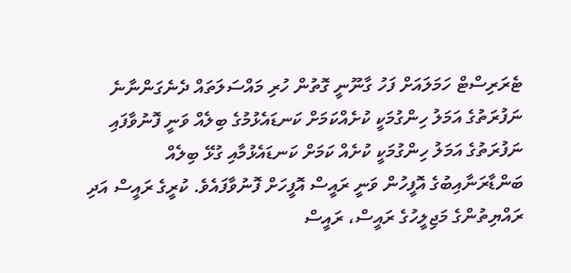ޓެރަރިސްޓް ހަމަލައަށް ފަހު ގާނޫނީ ގޮތުން ހުރި މައްސަލަތައް ދެނެގަންނާނެ
ނަފުރަތުގެ އަމަލު ހިންގުމަކީ ކުށެއްކަމަށް ކަނޑައެޅުމުގެ ބިލެއް ވަނީ ފޮނުވާފައި
ނަފުރަތުގެ އަމަލު ހިންގުމަކީ ކުށެއް ކަމަށް ކަނޑައެޅުމާއި ގުޅޭ ބިލެއް ބަންޑާރަނާއިބުގެ އޮފީހުން ވަނީ ރައީސް އޮފީހަށް ފޮނުވާފައެވެ. ކުރީގެ ރައީސް އަދި ރައްޔިތުންގެ މަޖިލީހުގެ ރައީސް، ރައީސް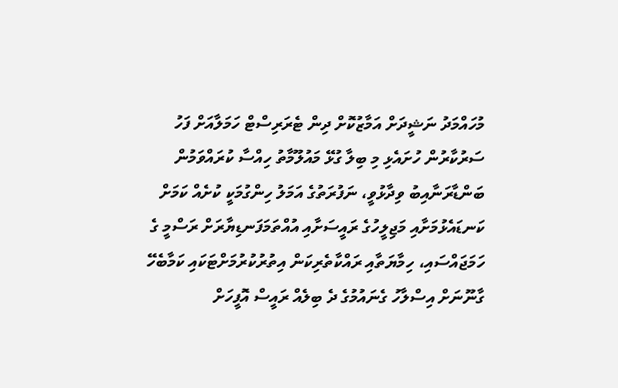މުހައްމަދު ނަޝީދަށް އަމާޒުކޮށް ދިން ޓެރަރިސްޓް ހަމަލާއަށް ފަހު ސަރުކާރުން ހުށައެޅި މި ބިލާ ގުޅޭ މައުލޫމާތު ހިއްސާ ކުރައްވަމުން ބަންޑާރަނާއިބު ވިދާޅުވީ، ނަފުރަތުގެ އަމަލު ހިންގުމަކީ ކުށެއް ކަމަށް ކަނޑައެޅުމަށާއި މަޖިލީހުގެ ރައީސަށާއި އުއްތަމަފަނޑިޔާރަށް ރަސްމީ ގެ ހަމަޖައްސައި، ހިމާޔަތާއި ރައްކާތެރިކަން އިތުރުކުރުމަށްޓަކައި ކަމާބެހޭ ގާނޫނަށް އިސްލާހު ގެނައުމުގެ ދެ ބިލެއް ރައީސް އޮފީހަށް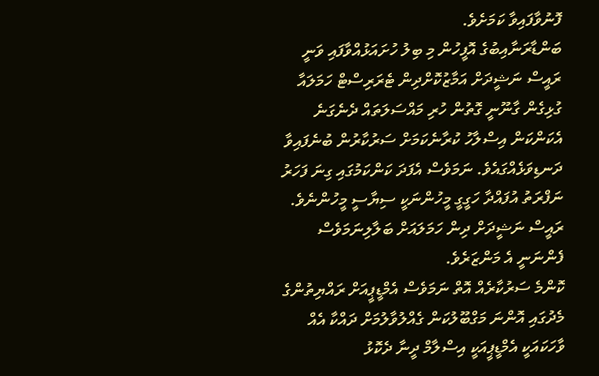ފޮނުވާފައިވާ ކަމަށެވެ.
ބަންޑާރަނާއިބުގެ އޮފީހުން މި ބިލު ހުށައަޅުއްވާފައި ވަނީ ރައީސް ނަޝީދަށް އަމާޒުކޮށްދިން ޓެރަރިސްޓް ހަމަލައާ ގުޅިގެން ގާނޫނީ ގޮތުން ހުރި މައްސަލަތައް ދެނެގަނެ އެކަންކަން އިސްލާހު ކުރާނެކަމަށް ސަރުކާރުން ބުނެފައިވާ ދަނޑިވަޅެއްގައެވެ. ނަމަވެސް އެފަދަ ކަންކަމުގައި ގިނަ ފަހަރު ނަފްރަތު އުފައްދާ ހަގީގީ މީހުންނަކީ ސިޔާސީ މީހުންނެވެ. ރައީސް ނަޝީދަށް ދިން ހަމަލައަށް ބަލާލިނަމަވެސް ފެންނަނީ އެ މަންޒަރެވެ.
ކޮންމެ ސަރުކާރެއް އޮތް ނަމަވެސް އެމްޑީޕީއަށް ރައްޔިތުންގެ މެދުގައި އޮންނަ މަގްބޫލުކަން ގެއްލުވާލުމަށް ދައްކާ އެއް ވާހަކައަކީ އެމްޑީޕީއަކީ އިސްލާމް ދީނާ ދެކޮޅު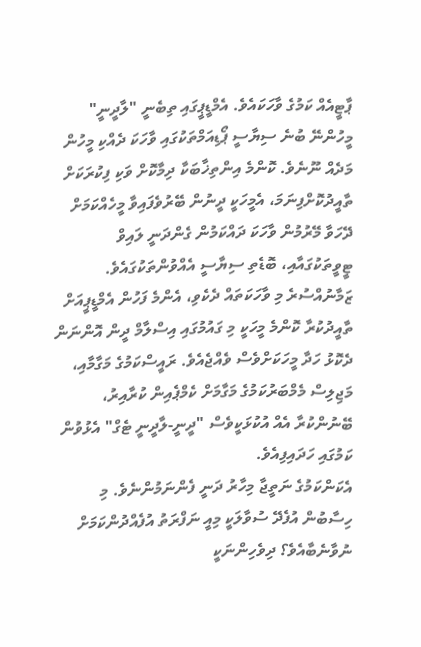ޕާޓީއެއް ކަމުގެ ވާހަކައެވެ. އެމްޑީޕީގައި ތިބެނީ "ލާދީނީ" މީހުންނޭ ބުނެ ސިޔާސީ ޕޯޑިއަމްތަކުގައި ވާހަކަ ދެއްކި މީހުން މަދެއް ނޫނެވެ. ކޮންމެ އިންތިޚާބަކާ ދިމާކޮށް ވަކި ފިކުރަކަށް ތާއީދުކޮށްފިނަމަ، އެމީހަކީ ދީނުން ބޭރުވެފައިވާ މީހެއްކަމަށް ދޭހަވާ މޭރުމުން ވާހަކަ ދައްކަމުން ގެންދަނީ ލައިވް ޓީވީތަކުގައާއި، ބޮޑެތި ސިޔާސީ އެއްވުންތަކުގައެވެ. ޒަމާނުއްސުރެ މި ވާހަކަތައް ދެކެވި، އެންމެ ފަހުން އެމްޑީޕީއަށް ތާއީދުކުރާ ކޮންމެ މީހަކީ މި ގައުމުގައި އިސްލާމް ދީން އޮންނަން ދެކޮޅު ހަދާ މީހަކަށްވެސް ވެއްޖެއެވެ. ރައީސްކަމުގެ މަގާމާއި، މަޖިލިސް މެމްބަރުކަމުގެ މަގާމަށް ކެމްޕެއިން ކުރާއިރު، ބޭނުންކުރާ އެއް އުކުޅަކީވެސް "ދީނީ-ލާދީނީ ޓެގް" އެޅުވުން ކަމުގައި ހަދައިފިއެވެ.
އެކަންކަމުގެ ނަތީޖާ މިހާރު ދަނީ ފެންނަމުންނެވެ. މި ހިސާބުން އުފެދޭ ސުވާލަކީ މިއީ ނަފްރަތު އުފެއްދުންކަމަށް ނުވާނެބާއެވެ؟ ދިވެހިންނަކީ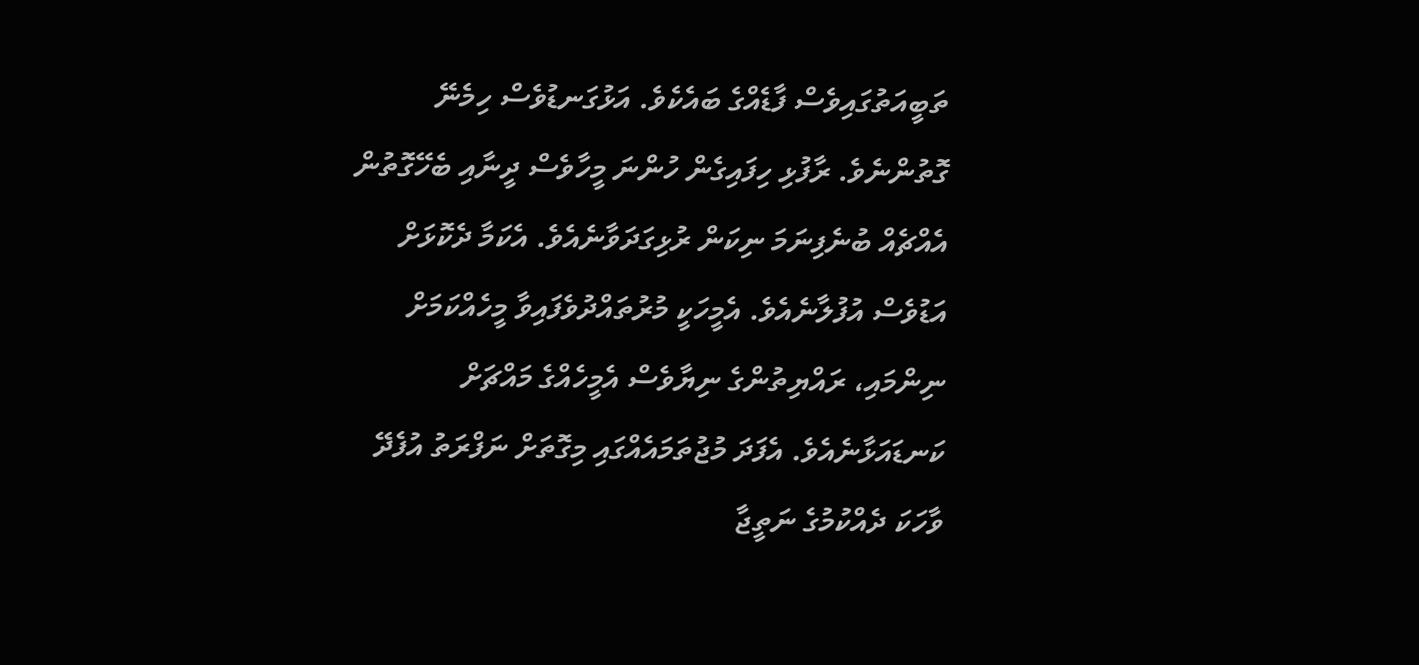ތަބީއަތުގައިވެސް ފާޑެއްގެ ބައެކެވެ. އަޅުގަނޑުވެސް ހިމެނޭ ގޮތުންނެވެ. ރާފުޅި ހިފައިގެން ހުންނަ މީހާވެސް ދީނާއި ބެހޭގޮތުން އެއްޗެއް ބުނެފިނަމަ ނިކަން ރުޅިގަދަވާނެއެވެ. އެކަމާ ދެކޮޅަށް އަޑުވެސް އުފުލާނެއެވެ. އެމީހަކީ މުރުތައްދުވެފައިވާ މީހެއްކަމަށް ނިންމައި، ރައްޔިތުންގެ ނިޔާވެސް އެމީހެއްގެ މައްޗަށް ކަނޑައަޅާނެއެވެ. އެފަދަ މުޖުތަމައެއްގައި މިގޮތަށް ނަފްރަތު އުފެދޭ ވާހަކަ ދެއްކުމުގެ ނަތީޖާ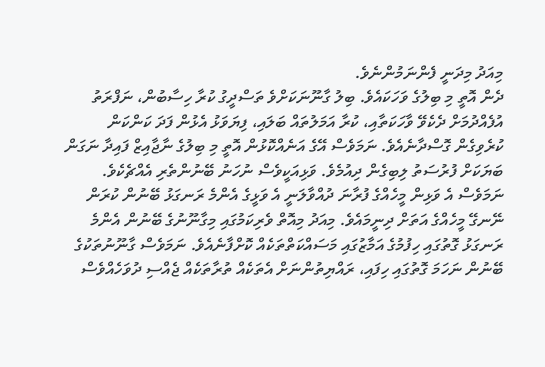މިއަދު މިދަނީ ފެންނަމުންނެވެ.
ދެން އޮތީ މި ބިލުގެ ވަހަކައެވެ. ބިލު ގާނޫނަކަށްވެ ތަސްދީގު ކުރާ ހިސާބުން، ނަފްރަތު އުފެއްދުމަށް ދެކެވޭ ވާހަކަތާއި، ކުރާ އަމަލުތައް ބަލައި، ފިޔަވަޅު އެޅުން ފަދަ ކަންކަން ކުރެވިގެން ގޮސްދާނެއެވެ. ނަމަވެސް އޭގެ އަނެއްކޮޅުން އޮތީ މި ބިލުގެ ނާޖާއިޒް ފައިދާ ނަގަން ބަޔަކަށް ފުރުސަތު ލިބިގެން ދިއުމެވެ. ވަޅިއަކީވެސް ނުހަނު ބޭނުންތެރި އެއްޗެކެވެ. ނަމަވެސް އެ ވަޅިން މީހެއްގެ ފުރާނަ ދުއްވާލަނީ އެ ވަޅީގެ އެންމެ ރަނގަޅު ބޭނުން ކުރަން ނޭނގޭ މީހެއްގެ އަތަށް ދިނީމައެވެ. މިއަދު މިއޮތް ވެރިކަމުގައި މިގާނޫނުގެ ބޭނުން އެންމެ ރަނގަޅު ގޮތުގައި ހިފުމުގެ އަމާޒުގައި މަސައްކަތްތަކެއް ކޮށްފާނެއެވެ. ނަމަވެސް ގާނޫނުތަކުގެ ބޭނުން ނަހަމަ ގޮތުގައި ހިފައި، ރައްޔިތުންނަށް އެތަކެއް ތުރާތަކެއް ޖެއްސި ދުވަހެއްވެސް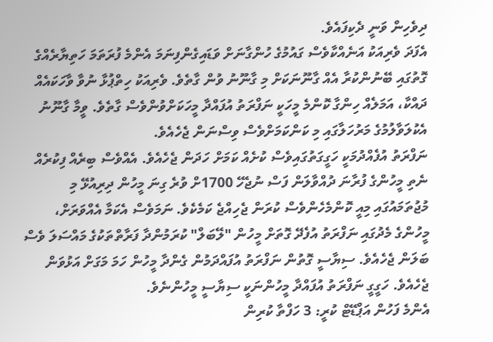ދިވެހިން ވަނީ ދެކިފައެވެ.
އެފަދަ ވެރިއަކު އަނެއްކާވެސް ގައުމުގެ ހުންގާނަށް ވަޑައިގެންފިނަމަ އެންމެ ފުރަތަމަ ހަތިޔާރެއްގެ ގޮތުގައި ބޭނުންކުރާ އެއް ގާނޫނަކަށް މި ގާނޫނު ވުން ގާތެވެ. ވެރިއަކު ހިތްޕުޅާ ނުވާ ވާހަކައެއް ދައްކާ، އަމަލެއް ހިންގާ ކޮންމެ މީހަކީ ނަފްރަތު އުފައްދާ މީހަކަށްވުންވެސް ގާތެވެ. ވީމާ ގާނޫނު އެކުލަވާލުމުގެ މަރުހަލާގައި މި ކަންކަމަށްވެސް ވިސްނަން ޖެހެއެވެ.
ނަފްރަތު އުފެއްދުމަކީ ހަގީގަތުގައިވެސް ކުށެއް ކަމަށް ހަދަން ޖެހެއެވެ. އެއްވެސް ބިރެއް ފިކުރެއް ނެތި މީހުންގެ ފުރާނަ ދުއްވާލަން ފަސް ނުޖެހޭ 1700ށް ވުރެ ގިނަ މީހުން ދިރިއުޅޭ މި މުޖުތަމައުގައި މިއީ ކޮންމެހެންވެސް ކުރަން ޖެހިއްޖެ ކަމެކެވެ. ނަމަވެސް އެކަމާ އެއްވަރަށް، މީހުންގެ މެދުގައި ނަފްރަތު އުފެދޭ ގޮތަށް މީހުން "ލޭބަލް" ކުރަމުންދާ ފަރާތްތަކުގެ މައްސަލަ ވެސް ބަލަން ޖެހެއެވެ. ސިޔާސީ ގޮތުން ނަފްރަތު އުފައްދަމުން ގެންދާ މީހުން ހަމަ މަގަށް އަޅުވަން ޖެހެއެވެ. ހަގީގީ ނަފްރަތު އުފައްދާ މީހުންނަކީ ސިޔާސީ މީހުންނެވެ.
އެންމެ ފަހުން އަޕްޑޭޓް ކުރީ: 3 ހަފްތާ ކުރިން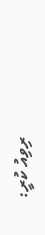ރިވިއު ކުރީ: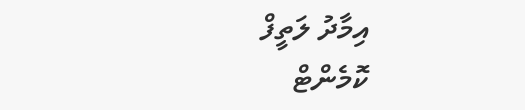އިމާދު ލަތީފް
ކޮމެންޓް